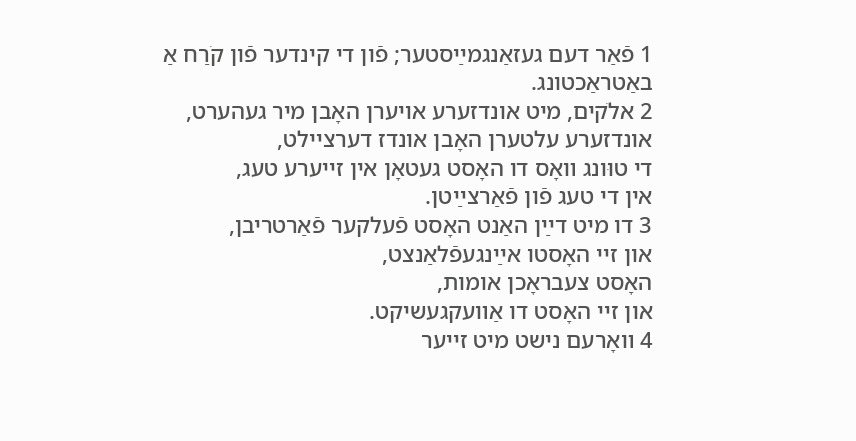1 פֿאַר דעם געזאַנגמײַסטער; פֿון די קינדער פֿון קֹרַח אַ באַטראַכטונג.
2 אלֹקים, מיט אונדזערע אױערן האָבן מיר געהערט,
אונדזערע עלטערן האָבן אונדז דערצײלט,
די טוּונג װאָס דו האָסט געטאָן אין זײערע טעג,
אין די טעג פֿון פֿאַרצײַטן.
3 דו מיט דײַן האַנט האָסט פֿעלקער פֿאַרטריבן,
און זײ האָסטו אײַנגעפֿלאַנצט,
האָסט צעבראָכן אומות,
און זײ האָסט דו אַװעקגעשיקט.
4 װאָרעם נישט מיט זײער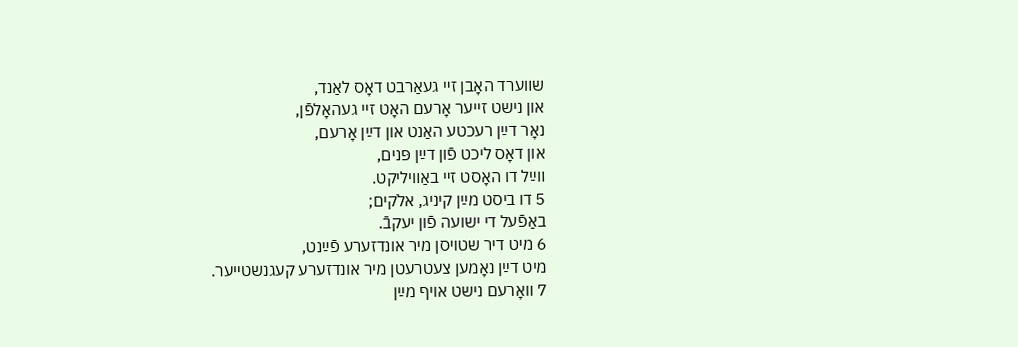שװערד האָבן זײ געאַרבט דאָס לאַנד,
און נישט זײער אָרעם האָט זײ געהאָלפֿן,
נאָר דײַן רעכטע האַנט און דײַן אָרעם,
און דאָס ליכט פֿון דײַן פּנים,
װײַל דו האָסט זײ באַװיליקט.
5 דו ביסט מײַן קיניג, אלֹקים;
באַפֿעל די ישועה פֿון יעקבֿ.
6 מיט דיר שטױסן מיר אונדזערע פֿײַנט,
מיט דײַן נאָמען צעטרעטן מיר אונדזערע קעגנשטײער.
7 װאָרעם נישט אױף מײַן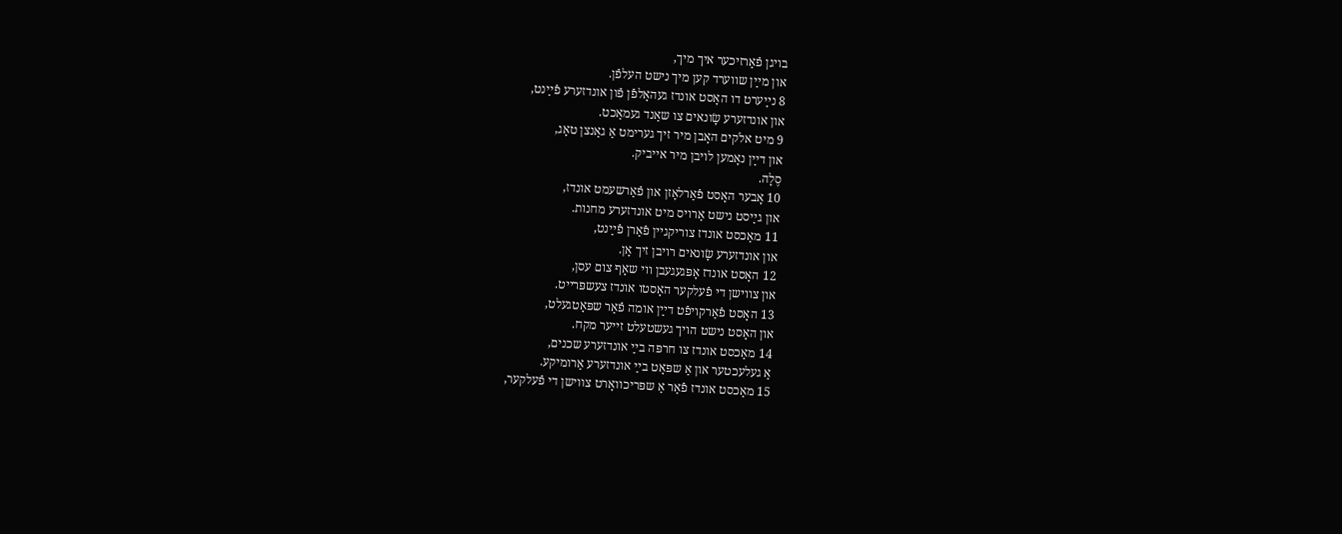בױגן פֿאַרזיכער איך מיך,
און מײַן שװערד קען מיך נישט העלפֿן.
8 נײַערט דו האָסט אונדז געהאָלפֿן פֿון אונדזערע פֿײַנט,
און אונדזערע שָׂונאים צו שאַנד געמאַכט.
9 מיט אלֹקים האָבן מיר זיך גערימט אַ גאַנצן טאָג,
און דײַן נאָמען לױבן מיר אײביק.
סֶלָה.
10 אָבער האָסט פֿאַרלאָזן און פֿאַרשעמט אונדז,
און גײַסט נישט אַרױס מיט אונדזערע מחנות.
11 מאַכסט אונדז צוריקגײן פֿאַרן פֿײַנט,
און אונדזערע שָׂונאים רױבן זיך אָן.
12 האָסט אונדז אָפּגעגעבן װי שאָף צום עסן,
און צװישן די פֿעלקער האָסטו אונדז צעשפּרײט.
13 האָסט פֿאַרקױפֿט דײַן אומה פֿאַר שפּאָטגעלט,
און האָסט נישט הױך געשטעלט זײער מקח.
14 מאַכסט אונדז צו חרפּה בײַ אונדזערע שכנים,
אַ געלעכטער און אַ שפּאָט בײַ אונדזערע אַרומיקע.
15 מאַכסט אונדז פֿאַר אַ שפּריכװאָרט צװישן די פֿעלקער,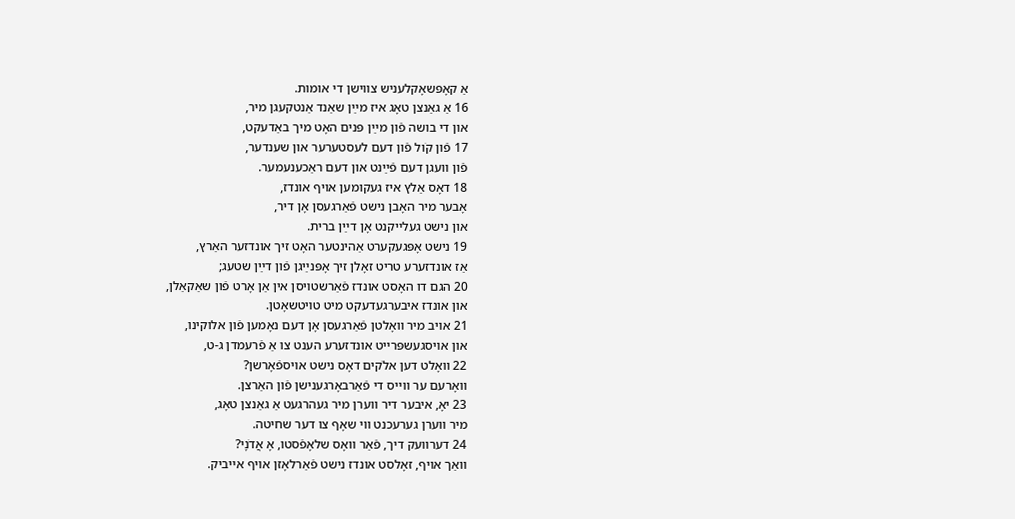אַ קאָפּשאָקלעניש צװישן די אומות.
16 אַ גאַנצן טאָג איז מײַן שאַנד אַנטקעגן מיר,
און די בושה פֿון מײַן פּנים האָט מיך באַדעקט,
17 פֿון קֹול פֿון דעם לעסטערער און שענדער,
פֿון װעגן דעם פֿײַנט און דעם ראַכענעמער.
18 דאָס אַלץ איז געקומען אױף אונדז,
אָבער מיר האָבן נישט פֿאַרגעסן אָן דיר,
און נישט געלײקנט אָן דײַן ברית.
19 נישט אָפּגעקערט אַהינטער האָט זיך אונדזער האַרץ,
אַז אונדזערע טריט זאָלן זיך אָפּנײַגן פֿון דײַן שטעג;
20 הגם דו האָסט אונדז פֿאַרשטױסן אין אַן אָרט פֿון שאַקאַלן,
און אונדז איבערגעדעקט מיט טױטשאָטן.
21 אױב מיר װאָלטן פֿאַרגעסן אָן דעם נאָמען פֿון אלוקינו,
און אױסגעשפּרײט אונדזערע הענט צו אַ פֿרעמדן ג-ט,
22 װאָלט דען אלֹקים דאָס נישט אױספֿאָרשן?
װאָרעם ער װײס די פֿאַרבאָרגענישן פֿון האַרצן.
23 יאָ, איבער דיר װערן מיר געהרגעט אַ גאַנצן טאָג,
מיר װערן גערעכנט װי שאָף צו דער שחיטה.
24 דערװעק דיך, פֿאַר װאָס שלאָפֿסטו, אָ אֲדֹנָי?
װאַך אױף, זאָלסט אונדז נישט פֿאַרלאָזן אױף אײביק.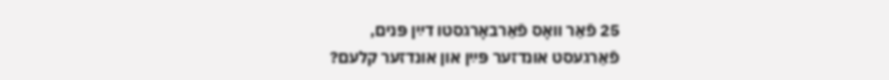25 פֿאַר װאָס פֿאַרבאָרגסטו דײַן פּנים,
פֿאַרגעסט אונדזער פּײַן און אונדזער קלעם?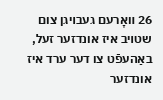26 װאָרעם געבױגן צום שטױב איז אונדזער זעל,
באַהעפֿט צו דער ערד איז אונדזער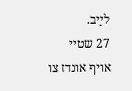לײַב.
27 שטײ אױף אונדז צו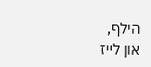הילף,
און לײז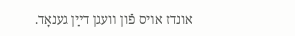אונדז אױס פֿון װעגן דײַן גענאָד.